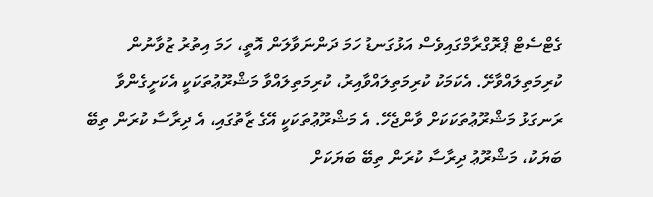ގެޓްސެޓް ޕްރޮގްރާމްގައިވެސް އަޅުގަނޑު ހަމަ ދަންނަވާލަން އޮތީ، ހަމަ އިތުރު ޒުވާނުން ކުރިމަތިލައްވާށޭ. އެކަމަކު ކުރިމަތިލައްވާއިރު، ކުރިމަތިލައްވާ މަޝްރޫޢުތަކަކީ އެކަށީގެންވާ ރަނގަޅު މަޝްރޫޢުތަކަކަށް ވާންޖެހޭ. އެ މަޝްރޫޢުތަކަކީ އޭގެ ޒާތުގައި، އެ ދިރާސާ ކުރަން ތިބޭ ބަޔަކު، މަޝްރޫޢު ދިރާސާ ކުރަން ތިބޭ ބަޔަކަށް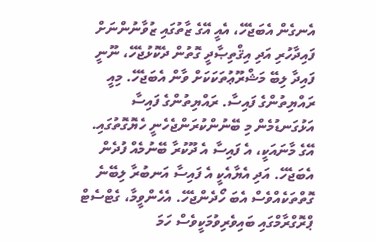އެނގެން އެބަޖެހޭ، އެއީ އޭގެ ޒާތުގައި ޒުވާނުންނަށް ފައިދާހުރި އަދި އިޤްތިޞާދީ ގޮތުން ދެކޮޅުޖެހޭ، ނޫނީ ފައިދާ ލިބޭ މަޝްރޫޢުތަކަކަށް ވާން އެބަޖެހޭ. މިއީ ރައްޔިތުންގެ ފައިސާ. ރައްޔިތުންގެ ފައިސާ އަޅުގަނޑުމެން މި ބޭނުންކުރަންޖެހެނީ ހެޔޮގޮތުގައި. އޭގެ މާނައަކީ، އެ ފައިސާ އެ ދޫކުރާ ބޭނުމެއް ފުދެން އެބަޖެހޭ. އަދި އެޔާއެކީ އެ ފައިސާ އަނބުރާ ލިބޭނެ ގޮތްތަކެއްވެސް އެބަ ހޯދެންޖެހޭ. އެހެންވީމާ، ގެޓްސެޓް ޕްރޮގްރާމްގައި ބައިވެރިވުމަކީވެސް ހަމަ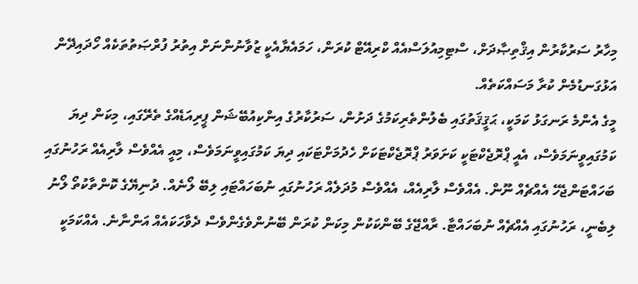މިހާރު ސަރުކާރުން އިޤްތިޞާދަށް، ސްޓިމިއުލަސްއެއް ކްރިއޭޓް ކުރަން، ހަމައެޔާއެކީ ޒުވާނުންނަށް އިތުރު ފުރްޞަތުތަކެއް ހޯދައިދޭން އަޅުގަނޑުމެން ކުރާ މަސައްކަތެއް.
މީގެ އެންމެ ރަނގަޅު ކަމަކީ، ޙަޤީޤަތުގައި ބެލުންތެރިކަމުގެ ދަށުން، ސަރުކާރުގެ އިންކިއުބޭޝަން ޕީރިއަޑެއްގެ ތެރޭގައި، މިކަން ދިޔަ ކަމުގައިވީނަމަވެސް، އެއީ ޕްރޮޖެކްޓަކީ ކަށަވަރު ޕްރޮޖެކްޓަކަށް ހެދުމަށްޓަކައި ދިޔަ ކަމުގައިވީނަމަވެސް، މިއީ އެއްވެސް ލާރިއެއް ރަހުނުގައި ބަހައްޓަންޖެހޭ އެއްޗެއް ނޫން. އެއްވެސް ލާރިއެއް، އެއްވެސް މުދަލެއް ރަހުނުގައި ނުބަހައްޓައި ލިބޭ ލޯނެއް. ދުނިޔޭގެ ކޮންތާކުތޯ ލޯނު ލިބެނީ، ރަހުނުގައި އެއްޗެއް ނުބަހައްޓާ. ރާއްޖޭގެ ބޭންކަކުން މިކަން ކުރަން ބޭނުންވެގެންވެސް ދެވާހަކައެއް އަންނާނެ. އެއްކަމަކީ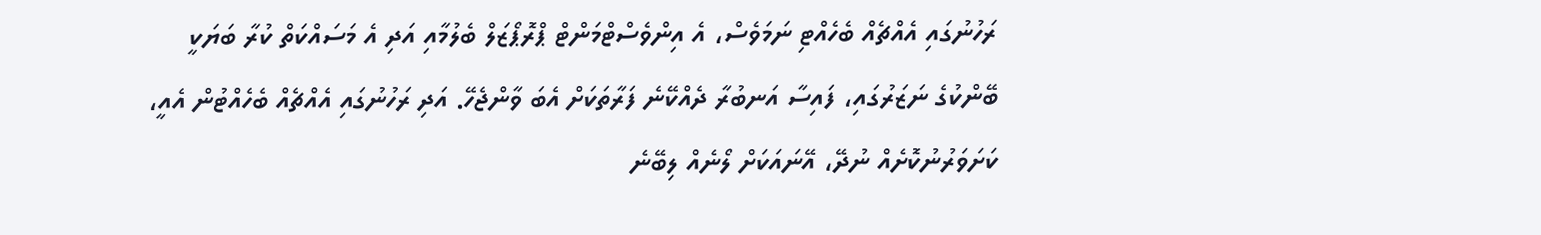ރަހުނުގައި އެއްޗެއް ބެހެއްޓި ނަމަވެސް، އެ އިންވެސްޓްމަންޓް ޕްރޮޕޯޒަލް ބެލުމާއި އަދި އެ މަސައްކަތް ކުރާ ބަޔަކީ ބޭންކުގެ ނަޒަރުގައި، ފައިސާ އަނބުރާ ދެއްކޭނެ ފަރާތަކަށް އެބަ ވާންޖެހޭ. އަދި ރަހުނުގައި އެއްޗެއް ބެހެއްޓުން އެއީ، ކަށަވަރުނުކޮށެއް ނުދޭ، އޭނައަކަށް ލޯނެއް ލިބޭނެ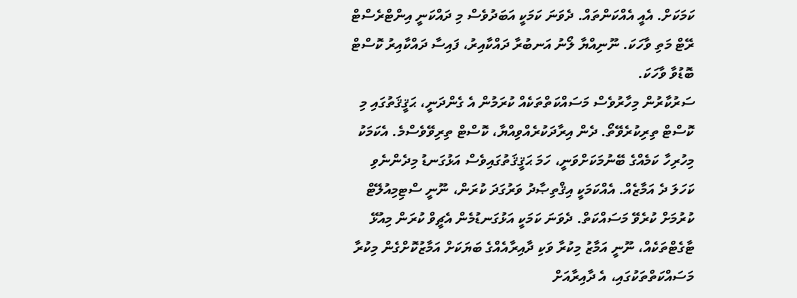ކަމަކަށް. އެއީ އެއްކަންތައް. ދެވަނަ ކަމަކީ އަބަދުވެސް މި ދައްކަނީ އިންޓްރެސްޓް ރޭޓް މަތި ވާހަކަ. ނޫނިއްޔާ ލޯނު އަނބުރާ ދައްކާއިރު، ފައިސާ ދައްކާއިރު ކޮސްޓް ބޮޑުވާ ވާހަކަ.
ސަރުކާރުން މިހާރުވެސް މަސައްކަތްތަކެއް ކުރަމުން އެ ގެންދަނީ، ޙަޤީޤަތުގައި މި ކޮސްޓް ތިރިކުރެވޭތޯ. ދެން އިރާދަކުރެއްވިއްޔާ، ކޮސްޓް ތިރިވޭވެސްމެ. އެކަމަކު މިހުރިހާ ކަމެއްގެ ބޭނުމަކަށްވަނީ، ހަމަ ޙަޤީޤަތުގައިވެސް އަޅުގަނޑު މިދެންނެވި ކަހަލަ ދެ އަމާޒެއް. އެއްކަމަކީ އިޤްތިޞާދު ވަރުގަދަ ކުރަން، ނޫނީ ސްޓިމިއުލޭޓް ކުރުމަށް ކުރެވޭ މަސައްކަތް. ދެވަނަ ކަމަކީ އަޅުގަނޑުމެން އެޗީވް ކުރަން މިއުޅޭ ޓާގެޓްތަކެއް، ނޫނީ އަމާޒު މިކުރާ ވަކި ދާއިރާއެއްގެ ބަޔަކަށް އަމާޒުކޮށްގެން މިކުރާ މަސައްކަތްތަކުގައި، އެ ދާއިރާއަށް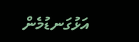އަޅުގަނޑުމެން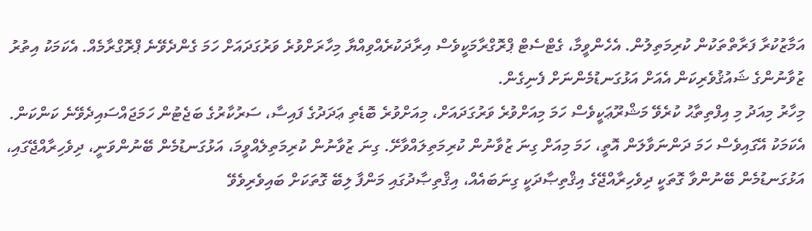އަމާޒުކުރާ ފަރާތްތަކުން ކުރިމަތިލުން. އެހެންވީމާ، ގެޓްސެޓް ޕްރޮގްރާމަކީވެސް އިރާދަކުރެއްވިއްޔާ މިހާރަށްވުރެ ވަރުގަދައަށް ހަމަ ގެންދެވޭނެ ޕްރޮގްރާމެއް. އެކަމަކު އިތުރު ޒުވާނުންގެ ޝައުޤުވެރިކަން އެއަށް އަޅުގަނޑުމެންނަށް ފެނިގެން.
މިހާރު މިއަދު މި އިފްތިތާޙު ކުރެވޭ މަޝްރޫޢަކީވެސް ހަމަ މިއަށްވުރެ ވަރުގަދައަށް، މިއަށްވުރެ ބޮޑެތި ޢަދަދުގެ ފައިސާ، ސަރުކާރުގެ ބަޖެޓުން ހަމަޖައްސައިދެވޭނެ ކަންކަން. އެކަމަކު އޭގައިވެސް ހަމަ ދަންނަވާލަން އޮތީ، ހަމަ މިއަށް ގިނަ ޒުވާނުން ކުރިމަތިލައްވާށޭ. ގިނަ ޒުވާނުން ކުރިމަތިލެއްވީމަ، އަޅުގަނޑުމެން ބޭނުންވަނީ، ދިވެހިރާއްޖޭގައި، އަޅުގަނޑުމެން ބޭނުންވާ ގޮތަކީ ދިވެހިރާއްޖޭގެ އިޤްތިޞާދަކީ ގިނަބައެއް، އިޤްތިޞާދުގައި މަންފާ ލިބޭ ގޮތަކަށް ބައިވެރިވެވޭ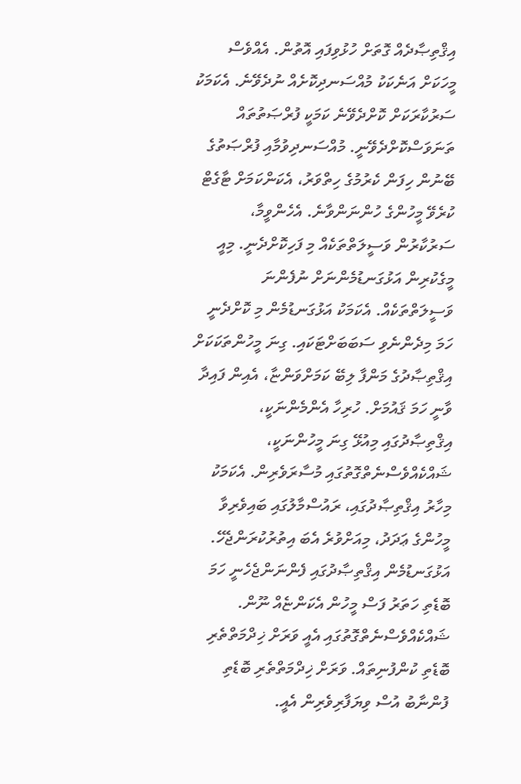އިޤްތިޞާދެއް ގޮތަށް ހުޅުވިފައި އޮތުން. އެއްވެސް މީހަކަށް އަނެކަކު މުއްސަނދިކޮށެއް ނުދެވޭނެ. އެކަމަކު ސަރުކާރަކަށް ކޮށްދެވޭނެ ކަމަކީ ފުރްޞަތުތައް ތަނަވަސްކޮށްދެވޭނީ. މުއްސަނދިވުމާއި ފުރްޞަތުގެ ބޭނުން ހިފަން ކެރުމުގެ ހިތްވަރު، އެކަންކަމަށް ޓާގެޓް ކުރެވޭ މީހުންގެ ހުންނަންވާނެ. އެހެންވީމާ، ސަރުކާރުން ވަސީލަތްތަކެއް މި ފަހިކޮށްދެނީ. މިއީ މީގެކުރިން އަޅުގަނޑުމެންނަށް ނުފެންނަ ވަސީލަތްތަކެއް. އެކަމަކު އަޅުގަނޑުމެން މި ކޮށްދެނީ ހަމަ މިދެންނެވި ސަބަބަށްޓަކައި. ގިނަ މީހުންތަކަކަށް އިޤްތިޞާދުގެ މަންފާ ލިބޭ ކަމަށްވަންޏާ، އެއިން ފައިދާ ވާނީ ހަމަ ޤައުމަށް. ހުރިހާ އެންމެންނަކީ، އިޤްތިޞާދުގައި މިއުޅޭ ގިނަ މީހުންނަކީ، ޝައްކެއްވެސްނެތްގޮތުގައި މުސާރަވެރިން. އެކަމަކު މިހާރު އިޤްތިޞާދުގައި، ރައުސްމާލުގައި ބައިވެރިވާ މީހުންގެ ޢަދަދު، މިއަށްވުރެ އެބަ އިތުރުކުރަންޖެހޭ. އަޅުގަނޑުމެން އިޤްތިޞާދުގައި ފެންނަންޖެހެނީ ހަމަ ބޮޑެތި ހަތަރު ފަސް މީހުން އެކަންޏެއް ނޫން. ޝައްކެއްވެސްނެތްގޮތުގައި އެއީ ވަރަށް ޚިދްމަތްތެރި ބޮޑެތި ކުންފުނިތައް. ވަރަށް ޚިދްމަތްތެރި ބޮޑެތި ފުންނާބު އުސް ވިޔަފާރިވެރިން އެއީ.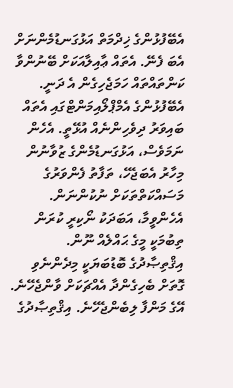އެބޭފުޅުންގެ ޚިދްމަތް އަޅުގަނޑުމެންނަށް އެބަ ފެނޭ. އެތައް ޢާއިލާއަކަށް ބޭނުންވާ ކަންތައްތައް ހަމަޖެހިގެން އެ ދަނީ. އެބޭފުޅުންގެ އެމްޕްލޯއިމަންޓްގައި އެތައް ބައިވަރު ދިވެހިންނެއް އުޅޭތީ. އެހެން ނަމަވެސް، އަޅުގަނޑުމެންގެ ޒުވާނުން މިހާރު އެބަޖެހޭ، ތަފާތު ފެންވަރުގެ މަސައްކަތްތަކަށް ނުކުންނަން.
އެހެންވީމާ، އަބަދަކު ނޯކިރީ ކުރަން ތިބުމަކީ މީގެ ޙައްލެއް ނޫން. އިޤްތިޞާދުގެ ބޮޑުބަޔަކީ މިދެންނެވި ގޮތަށް ބެހިގެންދާ އެއްޗަކަށް ވާންޖެހޭނެ. އޭގެ މަންފާ ލިބެންޖެހޭނެ. އިޤްތިޞާދުގެ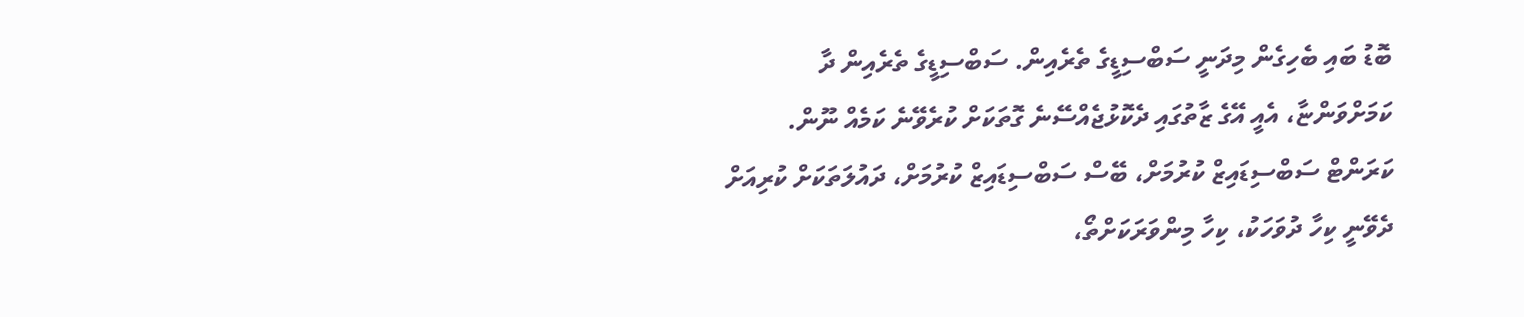ބޮޑު ބައި ބެހިގެން މިދަނީ ސަބްސިޑީގެ ތެރެއިން. ސަބްސިޑީގެ ތެރެއިން ދާ ކަމަށްވަންޏާ، އެއީ އޭގެ ޒާތުގައި ދެކޮޅުޖެއްސޭނެ ގޮތަކަށް ކުރެވޭނެ ކަމެއް ނޫން. ކަރަންޓް ސަބްސިޑައިޒް ކުރުމަށް، ބޭސް ސަބްސިޑައިޒް ކުރުމަށް، ދައުލަތަކަށް ކުރިއަށް ދެވޭނީ ކިހާ ދުވަހަކު، ކިހާ މިންވަރަކަށްތޯ،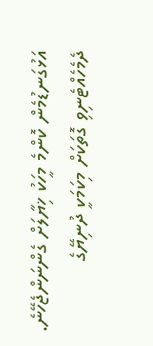އަޅުގަނޑުމެން ކޮންމެ މީހަކު ޚިޔާލަށް ގެންނަންޖެހޭނެ. ދެމެހެއްޓެނިވި ގޮތަކަށް މިކަމަކީ ދުނިޔޭގެ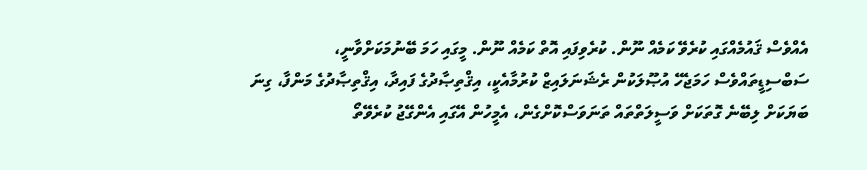އެއްވެސް ޤައުމެއްގައި ކުރެވޭ ކަމެއް ނޫން. ކުރެވިފައި އޮތް ކަމެއް ނޫން. މީގައި ހަމަ ބޭނުމަކަށްވާނީ، ސަބްސިޑީތައްވެސް ހަމަޖެހޭ އުޞޫލަކުން ރެޝަނަލައިޒް ކުރުމާއެކީ، އިޤްތިޞާދުގެ ފައިދާ، އިޤްތިޞާދުގެ މަންފާ، ގިނަ ބަޔަކަށް ލިބޭނެ ގޮތަކަށް ވަސީލަތްތައް ތަނަވަސްކޮށްގެން، އެމީހުން އޭގައި އެންގޭޖު ކުރެވޭތޯ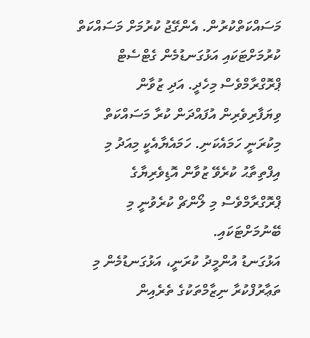މަސައްކަތްކުރުން. އެންގޭޖު ކުރުމަށް މަސައްކަތް ކުރުމަށްޓަކައި އަޅުގަނޑުމެން ގެޓްސެޓް ޕްރޮގްރާމްވެސް މިހެދީ. އަދި ޒުވާން ވިޔަފާރިވެރިން އުފައްދަން ކުރާ މަސައްކަތް މިކުރަނީ ހަމައެކަނި. ހަމައެޔާއެކީ މިއަދު މި އިފްތިތާޙު ކުރެވޭ ޒުވާން އޮޑިވެރިޔާގެ ޕްރޮގްރާމްވެސް މި ލޯންޗް ކުރެވުނީ މި ބޭނުމަށްޓަކައި.
އަޅުގަނޑު އުންމީދު ކުރަނީ، އަޅުގަނޑުމެން މި ތަޢާރުފްކުރާ ނިޒާމްތަކުގެ ތެރެއިން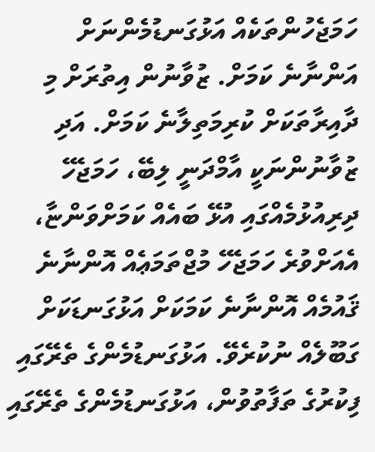ހަމަޖެހުންތަކެއް އަޅުގަނޑުމެންނަށް އަންނާނެ ކަމަށް. ޒުވާނުން އިތުރަށް މި ދާއިރާތަކަށް ކުރިމަތިލާނެ ކަމަށް. އަދި ޒުވާނުންނަކީ އާމްދަނީ ލިބޭ، ހަމަޖެހޭ ދިރިއުޅުމެއްގައި އުޅޭ ބައެއް ކަމަށްވަންޏާ، އެއަށްވުރެ ހަމަޖެހޭ މުޖްތަމަޢެއް އޮންނާނެ ޤައުމެއް އޮންނާނެ ކަމަކަށް އަޅުގަނޑަކަށް ގަބޫލެއް ނުކުރެވޭ. އަޅުގަނޑުމެންގެ ތެރޭގައި ފިކުރުގެ ތަފާތުވުން، އަޅުގަނޑުމެންގެ ތެރޭގައި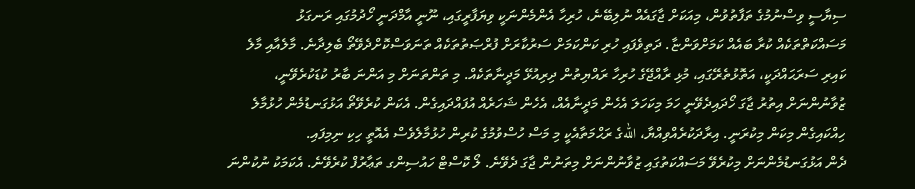ސިޔާސީ ވިސްނުމުގެ ތަފާތުވުން، މިއަކަށް ޖާގައެއް ނުލިބޭނެ، ހުރިހާ އެންމެންނަކީ ވިޔަފާރީގައި، ނޫނީ އާމްދަނީ ހޯދުމުގައި ރަނގަޅު މަސައްކަތްތަކެއް ކުރާ ބައެއް ކަމަށްވަންޏާ. ދަތިވެފައި ހުރި ކަންކަމަށް ސަރުކާރަށް ފުރްޞަތުތަކެއް ތަނަވަސްކޮށްދެވޭތޯ ބެލިދާނެ. މާލެއާއި މާލެ ކައިރި ސަރަޙައްދަކީ، އަތޮޅުތެރޭގައި، މުޅި ރާއްޖޭގެ ހުރިހާ ރައްޔިތުން ދިރިއުޅޭ މަދީނާތަކެއް. މި ތަންތަނަށް މި އަންނަ ބާރު ކުޑަކުރެވޭނީ، ޒުވާނުންނަށް އިތުރު ޖާގަ ހޯދައިދެވޭނީ ހަމަ މިކަހަލަ އެހެން މަދީނާއެއް، އެހެން ޝަހަރެއް އުފައްދައިގެން. އެކަން ކުރެވޭތޯ އަޅުގަނޑުމެން ހުޅުމާލެ ހިއްކައިގެން މިކަން މިކުރަނީ. އިރާދަކުރެއްވިއްޔާ، اللهގެ ރަޙްމަތާއެކީ މި މަސް ހުސްވުމުގެ ކުރިން ހުޅުމާލެވެސް އެއޮތީ ހިކި ނިމިފައި.
ދެން އަޅުގަނޑުމެންނަށް މިކުރެވޭ މަސައްކަތުގައި ޒުވާނުންނަށް މިތަނުން ޖާގަ ދެވޭނެ. ލޯ ކޮސްޓް ހައުސިންގ ތަޢާރުފް ކުރެވޭނެ. އެކަމަކު ނުކުންނަ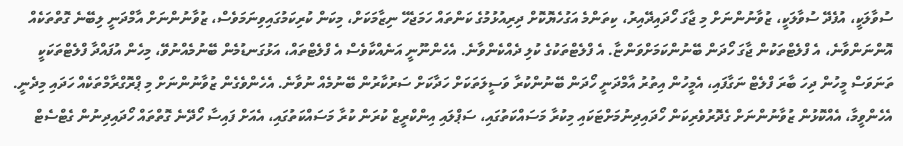ސުވާލަކީ، އުފެދޭ ސުވާލަކީ، ޒުވާނުންނަށް މި ޖާގަ ހޯދައިދޭއިރު، ކިތަންމެ އަގުހެޔޮކޮށް ދިރިއުޅުމުގެ ކަންތައް ހަމަޖެހޭ ނިޒާމަކަށް، މިކަން ކުރިކަމުގައިވިނަމަވެސް، ޒުވާނުންނަށް އާމްދަނީ ލިބޭނެ ގޮތްތަކެއް އޮންނަންވާނެ، އެ ފްލެޓްތަކުން ޖާގަ ހޯދަން ބޭނުންކަމަށްވަންޏާ. އެ ފްލެޓްތަކުގެ ކުލި ދެއްކެންވާނެ. އެހެންނޫނީ އަނެއްކާވެސް އެ ފްލެޓްތައް، އަޅުގަނޑުމެން ބޭނުމެއްނުވޭ، މިހެން އުފައްދާ ފްލެޓްތަކަކީ ތަނަވަސް މީހުން ދިހަ ބާރަ ފްލެޓް ނަގާފައި، އެމީހުން އިތުރު އާމްދަނީ ހޯދަން ބޭނުންކުރާ ވަސީލަތަކަށް ހަދާކަށް ސަރުކާރުން ބޭނުމެއް ނުވާނެ. އެހެންވެގެން ޒުވާނުންނަށް މި ޕްރޮގްރާމްތަކެއް ހަދައި މިދެނީ. އެހެންވީމާ، އެއްކޮޅުން ޒުވާނުންނަށް ގެދޮރުވެރިކަން ހޯދައިދިނުމަށްޓަކައި މިކުރާ މަސައްކަތުގައި، ސަޕްލައި އިންކްރީޒް ކުރަން ކުރާ މަސައްކަތުގައި، އެއަށް ފައިސާ ހޯދޭނެ ގޮތްތައް ހޯދައިދިނުން ގެޓްސެޓް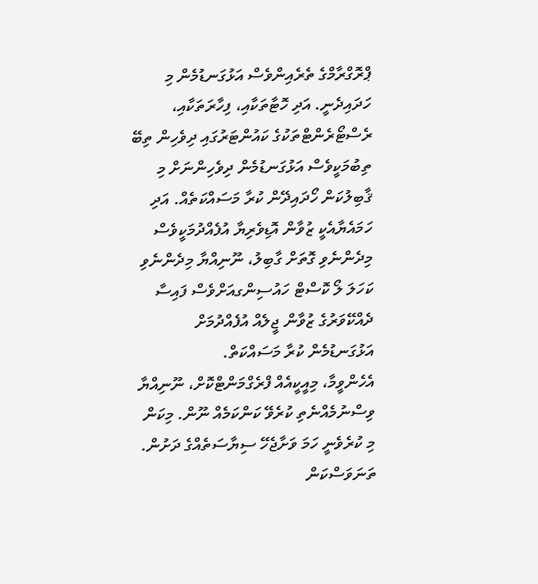ޕްރޮގްރާމްގެ ތެރެއިންވެސް އަޅުގަނޑުމެން މި ހަދައިދެނީ. އަދި ހޮޓާތަކާއި، ފިހާރަތަކާއި، ރެސްޓޯރެންޓްތަކުގެ ކައުންޓަރުގައި ދިވެހިން ތިބޭ ތިބުމަކީވެސް އަޅުގަނޑުމެން ދިވެހިންނަށް މި ޤާބިލުކަން ހޯދައިދޭން ކުރާ މަސައްކަތެއް. އަދި ހަމައެޔާއެކީ ޒުވާން އޮޑިވެރިޔާ އުފެއްދުމަކީވެސް މިދެންނެވި ގޮތަށް ގާބިލު، ނޫނިއްޔާ މިދެންނެވި ކަހަލަ ލޯ ކޮސްޓް ހައުސިންގއަށްވެސް ފައިސާ ދެއްކޭވަރުގެ ޒުވާން ޖީލެއް އުފެއްދުމަށް އަޅުގަނޑުމެން ކުރާ މަސައްކަތް.
އެހެންވީމާ، މިއީކީއެއް ފްރެގްމަންޓްކޮށް، ނޫނިއްޔާ ވިސްނުމެއްނެތި ކުރެވޭ ކަންކަމެއް ނޫން. މިކަން މި ކުރެވެނީ ހަމަ ވަށާޖެހޭ ސިޔާސަތެއްގެ ދަށުން. ތަނަވަސްކަން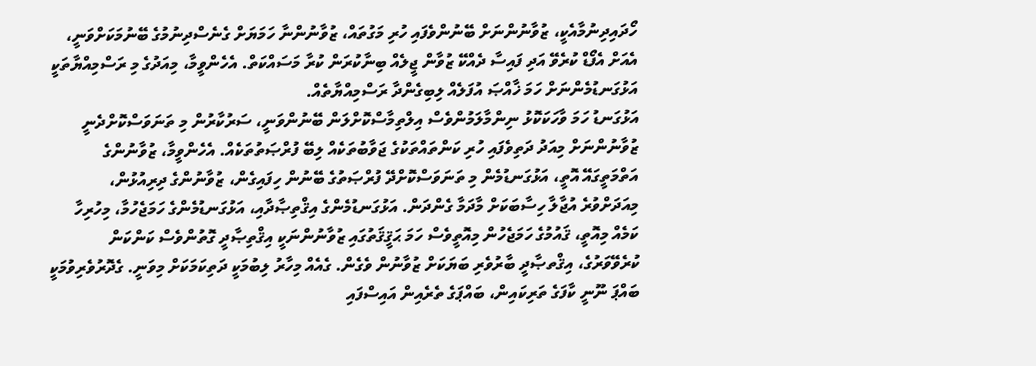ހޯދައިދިނުމާއެކީ، ޒުވާނުންނަށް ބޭނުންވެފައި ހުރި މަގުތައް، ޒުވާނުންނާ ހަމަޔަށް ގެނެސްދިނުމުގެ ބޭނުމަކަށްވަނީ، އެއަށް އެފޯޑް ކުރެވޭ އަދި ފައިސާ ދެއްކޭ ޒުވާން ޖީލެއް ބިނާކުރަން ކުރާ މަސައްކަތް. އެހެންވީމާ، މިއަދުގެ މި ރަސްމިއްޔާތަކީ އަޅުގަނޑުމެންނަށް ހަމަ ޚާއްޞަ އުފަލެއް ލިބިގެންދާ ރަސްމިއްޔާތެއް.
އަޅުގަނޑު ހަމަ ވާހަކަކޮޅު ނިންމާލަމުންވެސް އިލްތިމާސްކޮށްލަން ބޭނުންވަނީ، ސަރުކާރުން މި ތަނަވަސްކޮށްދެނީ ޒުވާނުންނަށް މިއަދު ދަތިވެފައި ހުރި ކަންތައްތަކުގެ ޖަވާބުތަކެއް ލިބޭ ފުރްޞަތުތަކެއް. އެހެންވީމާ، ޒުވާނުންގެ އަތްމަތީގައޭ އޮތީ، އަޅުގަނޑުމެން މި ތަނަވަސްކޮށްދޭ ފުރްޞަތުގެ ބޭނުން ހިފައިގެން، ޒުވާނުންގެ ދިރިއުޅުން، މިއަދަށްވުރެ އުޖާލާ ހިސާބަކަށް މާދަމާ ގެންދަން. އަޅުގަނޑުމެންގެ އިޤްތިޞާދާއި، އަޅުގަނޑުމެންގެ ހަމަޖެހުމާ، މިހުރިހާ ކަމެއް މިއޮތީ، ޤައުމުގެ ހަމަޖެހުން މިއޮތީވެސް ހަމަ ޙަޤީޤަތުގައި ޒުވާނުންނަކީ އިޤްތިޞާދީ ގޮތުންވެސް ކަންކަން ކުރެވޭވަރުގެ، އިޤްތޞާދީ ބާރުވެރި ބަޔަކަށް ޒުވާނުން ވެގެން. ގެއެއް މިހާރު ލިބުމަކީ ދަތިކަމަކަށް މިވަނީ. ގެދޮރުވެރިވުމަކީ ބައްޕަ ނޫނީ ކާފަގެ ތަރިކައިން، ބައްޕަގެ ތެރެއިން އައިސްފައި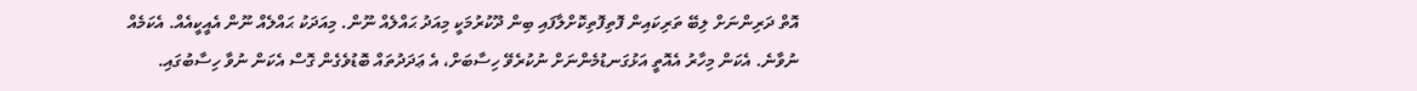އޮތް ދަރިންނަށް ލިބޭ ތަރިކައިން ފޮތިފޮތިކޮށްލާފައި ބިން ދޫކުރުމަކީ މިއަދު ޙައްލެއް ނޫން. މިއަދަކު ޙައްލެއް ނޫން އެއީކީއެއް. އެކަމެއް ނުވާނެ. އެކަން މިހާރު އެއޮތީ އަޅުގަނޑުމެންނަށް ނުކުރެވޭ ހިސާބަށް، އެ ޢަދަދުތައް ބޮޑުވެގެން ގޮސް އެކަން ނުވާ ހިސާބުގައި.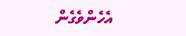އެހެންވެގެން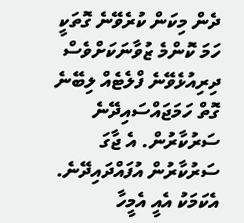ދެން މިކަން ކުރެވޭނެ ގޮތަކީ ހަމަ ކޮންމެ ޒުވާނަކަށްވެސް ދިރިއުޅެވޭނެ ފްލެޓެއް ލިބޭނެ ގޮތް ހަމަޖައްސައިދޭނެ ސަރުކާރުން. އެ ޖާގަ ސަރުކާރުން އުފައްދައިދޭނެ. އެކަމަކު އެއީ އެމީހާ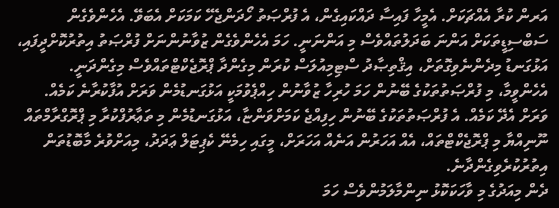އަރން ކުރާ އެއްޗަކަށް. އެމީހާ ފައިސާ ދައްކައިގެން، އެ ފުރްޞަތު ހޯދަންޖެހޭ ކަމަކަށް އެބަވޭ. އެހެންވެގެން ސަބްސިޑީތަކަށް އަންނަ ބަދަލުތައްވެސް މި އަންނަނީ. ހަމަ އެހެންވެގެން ޒުވާނުންނަށް ފުރްޞަތު އިތުރުކޮށްދީފައި، އަޅުގަނޑު މިދެންނެވިގޮތަށް، އިޤްތިޞާދު ސްޓިމިއުލަސް ކުރަން މިގެންދާ ޕްރޮޖެކްޓްތައްވެސް މިގެންދަނީ.
އެހެންވީމާ، މި ފުރްޞަތުތަކުގެ ބޭނުން ހަމަ ހުރިހާ ޒުވާނުން ހިއްޕެވުމަކީ އަޅުގަނޑުމެން ވަރަށް އުފާކުރާނެ ކަމެއް. ވަރަށް އެދޭ ކަމެއް. އެ ފުރްޞަތުތަކުގެ ބޭނުން ހިފިއްޖެ ކަމަށްވަންޏާ، އަޅުގަނޑުމެން މި ތަޢާރުފްކުރާ މި ޕްރޮގްރާމްތައް ނޫނިއްޔާ މި ޕްރޮޖެކްޓްތައް، އެއް އަހަރުން އަނެއް އަހަރަށް، މީގައި ހިމެނޭ ކެޕިޓަލް ޢަދަދު، މިއަށްވުރެ މާބޮޑުތަން އިތުރުކުރެވިގެންދާނެ.
ދެން މިއަދުގެ މި ވާހަކަކޮޅު ނިންމާލަމުންވެސް ހަމަ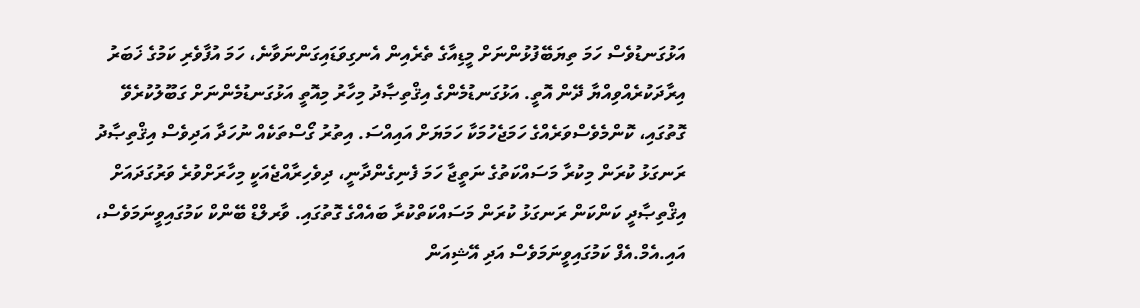އަޅުގަނޑުވެސް ހަމަ ތިޔަބޭފުޅުންނަށް މީޑިއާގެ ތެރެއިން އެނގިވަޑައިގަންނަވާނެ، ހަމަ އުފާވެރި ކަމުގެ ޚަބަރު އިރާދަކުރެއްވިއްޔާ ދޭން އޮތީ. އަޅުގަނޑުމެންގެ އިޤްތިޞާދު މިހާރު މިއޮތީ އަޅުގަނޑުމެންނަށް ގަބޫލުކުރެވޭ ގޮތުގައި، ކޮންމެވެސްވަރެއްގެ ހަމަޖެހުމަކާ ހަމަޔަށް އައިއްސަ. އިތުރު ގޯސްތަކެއް ނުހަދާ އަދިވެސް އިޤްތިޞާދު ރަނގަޅު ކުރަން މިކުރާ މަސައްކަތުގެ ނަތީޖާ ހަމަ ފެނިގެންދާނީ، ދިވެހިރާއްޖެއަކީ މިހާރަށްވުރެ ވަރުގަދައަށް އިޤްތިޞާދީ ކަންކަން ރަނގަޅު ކުރަން މަސައްކަތްކުރާ ބައެއްގެ ގޮތުގައި. ވާރލްޑް ބޭންކް ކަމުގައިވީނަމަވެސް، އައި.އެމް.އެފް ކަމުގައިވީނަމަވެސް އަދި އޭޝިއަން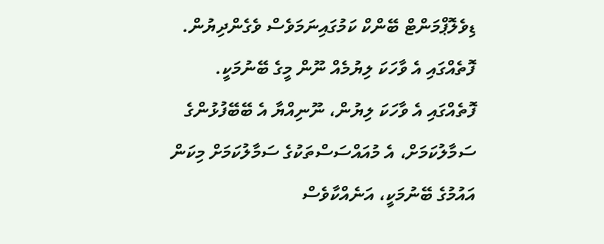ޑިވެލޮޕްމަންޓް ބޭންކް ކަމުގައިނަމަވެސް ވެގެންދިޔުން. ފޮތެއްގައި އެ ވާހަކަ ލިޔުމެއް ނޫން މީގެ ބޭނުމަކީ. ފޮތެއްގައި އެ ވާހަކަ ލިޔުން، ނޫނިއްޔާ އެ ބޭބޭފުޅުންގެ ސަމާލުކަމަށް، އެ މުއައްސަސްތަކުގެ ސަމާލުކަމަށް މިކަން އައުމުގެ ބޭނުމަކީ، އަނެއްކާވެސް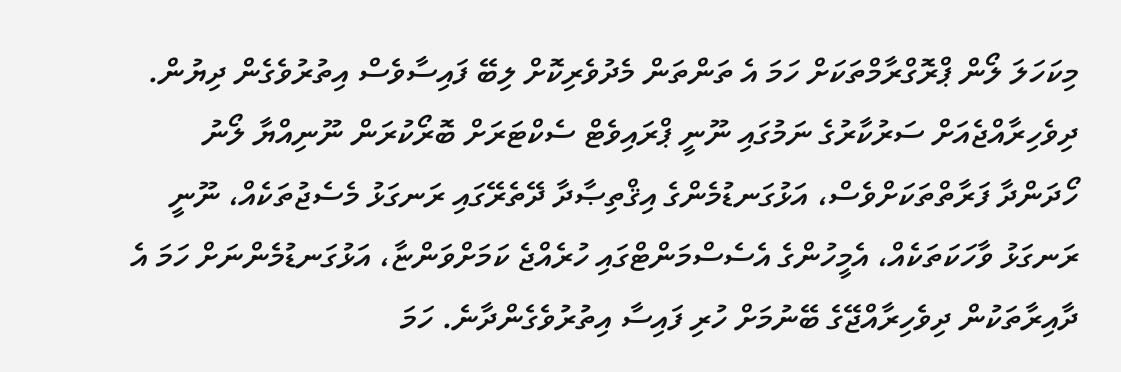މިކަހަލަ ލޯން ޕްރޮގްރާމްތަކަށް ހަމަ އެ ތަންތަން މެދުވެރިކޮށް ލިބޭ ފައިސާވެސް އިތުރުވެގެން ދިޔުން. ދިވެހިރާއްޖެއަށް ސަރުކާރުގެ ނަމުގައި ނޫނީ ޕްރައިވެޓް ސެކްޓަރަށް ބޮރޯކުރަން ނޫނިއްޔާ ލޯނު ހޯދަންދާ ފަރާތްތަކަށްވެސް، އަޅުގަނޑުމެންގެ އިޤްތިޞާދާ ދޭތެރޭގައި ރަނގަޅު މެސެޖުތަކެއް، ނޫނީ ރަނގަޅު ވާހަކަތަކެއް، އެމީހުންގެ އެސެސްމަންޓްގައި ހުރެއްޖެ ކަމަށްވަންޏާ، އަޅުގަނޑުމެންނަށް ހަމަ އެ ދާއިރާތަކުން ދިވެހިރާއްޖޭގެ ބޭނުމަށް ހުރި ފައިސާ އިތުރުވެގެންދާނެ. ހަމަ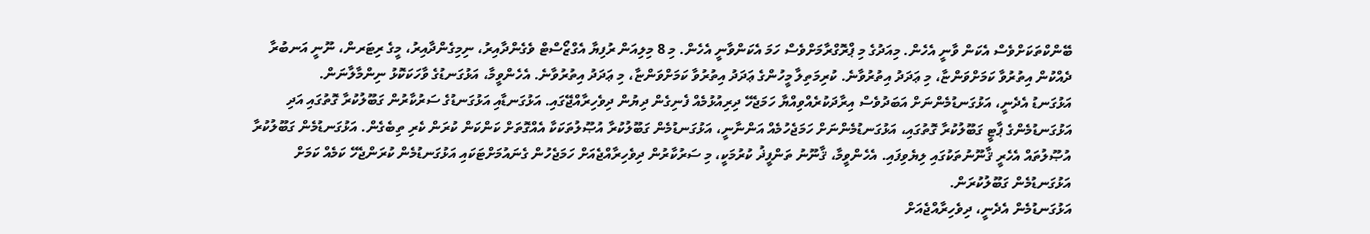ބޭންކްތަކަށްވެސް އެކަން ވާނީ އެހެން. މިއަދުގެ މި ޕްރޮގްރާމަށްވެސް ހަމަ އެކަންވާނީ އެހެން. މި 8 މިލިއަން ރުފިޔާ އެގްޒޯސްޓް ވެގެންދާއިރު، ނިމިގެންދާއިރު، މީގެ ރިޓަރން، ނޫނީ އަނބުރާ ދެއްކުން އިތުރުވާ ކަމަށްވަންޏާ، މި ޢަދަދު އިތުރުވާނެ. ކުރިމަތިލާ މީހުންގެ ޢަދަދު އިތުރުވާ ކަމަށްވަންޏާ، މި ޢަދަދު އިތުރުވާނެ. އެހެންވީމާ، އަޅުގަނޑުގެ ވާހަކަކޮޅު ނިންމާލާނަން.
އަޅުގަނޑު އެދެނީ، އަޅުގަނޑުމެންނަށް އަބަދުވެސް އިރާދަކުރެއްވިއްޔާ ހަމަޖެހޭ ދިރިއުޅުމެއް ފެނިގެން ދިޔުން ދިވެހިރާއްޖޭގައި. އަޅުގަނޑާއި އަޅުގަނޑުގެ ސަރުކާރުން ގަބޫލުކުރާ ގޮތުގައި އަދި އަޅުގަނޑުމެންގެ ޕާޓީ ގަބޫލުކުރާ ގޮތުގައި، އަޅުގަނޑުމެންނަށް ހަމަޖެހުމެއް އަންނާނީ، އަޅުގަނޑުމެން ގަބޫލުކުރާ އުޞޫލުތަކަކާ އެއްގޮތަށް ކަންކަން ކުރަން ކެރި ތިބެގެން. އަޅުގަނޑުމެން ގަބޫލުކުރާ އުޞޫލުތައް އެހެރީ ޤާނޫނުތަކުގައި ލިޔެވިފައި. އެހެންވީމާ، ޤާނޫނު ތަންފީޛު ކުރުމަކީ، މި ސަރުކާރުން ދިވެހިރާއްޖެއަށް ހަމަޖެހުން ގެނައުމަށްޓަކައި އަޅުގަނޑުމެން ކުރަންޖެހޭ ކަމެއް ކަމަށް އަޅުގަނޑުމެން ގަބޫލުކުރަން.
އަޅުގަނޑުމެން އެދެނީ، ދިވެހިރާއްޖެއަށް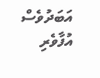އަބަދުވެސް އުފާވެރި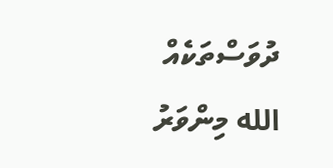ދުވަސްތަކެއް الله މިންވަރު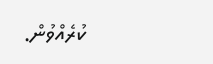ކުރެއްވުން.